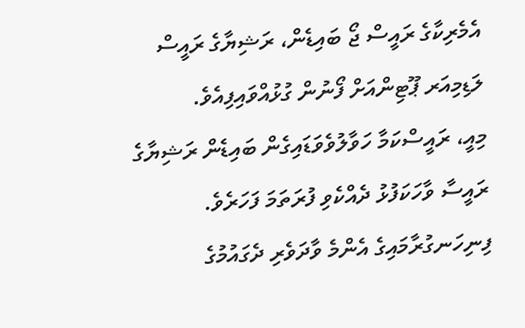އެމެރިކާގެ ރައީސް ޖޯ ބައިޑެން، ރަޝިޔާގެ ރައީސް ލަޑިމިއަރ ޕޫޓިންއަށް ފޯނުން ގުޅުއްވައިފިއެވެ.
މިއީ، ރައީސްކަމާ ހަވާލުވެވަޑައިގެން ބައިޑެން ރަޝިޔާގެ ރައީސާ ވާހަކަފުޅު ދެއްކެވި ފުރަތަމަ ފަހަރެވެ.
ފިނިހަނގުރާމައިގެ އެންމެ ވާދަވެރި ދެގައުމުގެ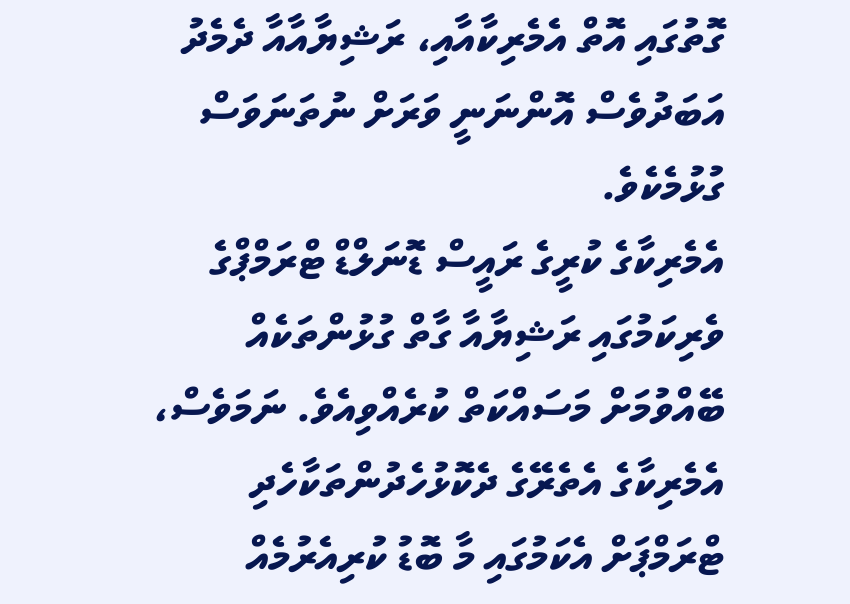ގޮތުގައި އޮތް އެމެރިކާއާއި، ރަޝިޔާއާއާ ދެމެދު އަބަދުވެސް އޮންނަނީ ވަރަށް ނުތަނަވަސް ގުޅުމެކެވެ.
އެމެރިކާގެ ކުރީގެ ރައީސް ޑޮނަލްޑް ޓްރަމްޕްގެ ވެރިކަމުގައި ރަޝިޔާއާ ގާތް ގުޅުންތަކެއް ބޭއްވުމަށް މަސައްކަތް ކުރެއްވިއެވެ. ނަމަވެސް، އެމެރިކާގެ އެތެރޭގެ ދެކޮޅުހެދުންތަކާހެދި ޓްރަމްޕަށް އެކަމުގައި މާ ބޮޑު ކުރިއެރުމެއް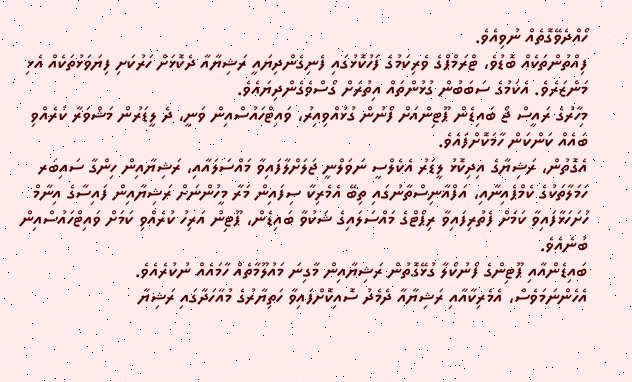ހޯއްދެވޭގޮތެއް ނުވިއެވެ.
ފިއްތުންތަކެއް ބޮޑުވެ، ޓްރަމްޕްގެ ވެރިކަމުގެ ފަހުކޮޅުގައި ފެނިގެންދިޔައީ ރަޝިޔާއާ ދެކޮޅަށް ހަރުކަށި ފިޔަވަޅުތަކެއް އެޅި މަންޒަރެވެ. އެކަމުގެ ސަބަބުން ގުޅުންތައް އިތުރަށް ގޯސްވެގެންދިޔައެވެ.
މިހާރުގެ ރައީސް ޖޯ ބައިޑެން ޕޫޓިންއަށް ފޯނުން ގުޅުއްވިއިރު، ވައިޓްހައުސްއިން ވަނީ، ދެ ލީޑަރުން މަޝްވަރާ ކުރެއްވި ބައެއް ކަންކަން ހާމަކޮށްފައެވެ.
އެގޮތުން، ރަޝިޔާގެ އިދިކޮޅު ލީޑަރު އެކެލްސީ ނަވަލްނީ ޖަލަށްލާފައިވާ މައްސަލައާއި، ރަޝިޔާއިން ހިންގާ ސައިބަރ ހަމަލާތަކުގެ ކެމްޕެއިނާއި، އަފްޣާނިސްތާނުގައި ތިބޭ އެމެރިކާ ސިފައިން މަރާ މީހުންނަށް ރަޝިޔާއިން ފައިސާގެ އިނާމް ހުށަހަޅާފައިވާ ކަމަށް ފެތުރިފައިވާ ރިޕޯޓްގެ މައްސަލައިގެ ޝަކުވާ ބައިޑެން، ޕޫޓިން އަރިހު ކުރެއްވި ކަމަށް ވައިޓްހައުސްއިން ބުނެއެވެ.
ބައިޑެންއާއި ޕޫޓިންގެ ފޯނުކޯލާ ގުޅޭގޮތުން ރަޝިޔާއިން މާގިނަ މައުލޫމާތެއް ހާމައެއް ނުކުރެއެވެ.
އެހެންނަމަވެސް، އެމެރިކާއާއި ރަޝިޔާއާ ދެމެދު ސޮއިކޮށްފައިވާ ހަތިޔާރުގެ މުއާހަދާގައި ރަޝިޔާ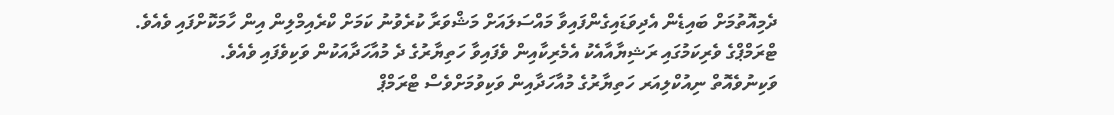ދެމިއޮތުމަށް ބައިޑެން އެދިވަޑައިގެންފައިވާ މައްސަލައަށް މަޝްވަރާ ކުރެވުނު ކަމަށް ކްރެއިމްލިން އިން ހާމަކޮށްފައި ވެއެވެ. ޓްރަމްޕްގެ ވެރިކަމުގައި ރަޝިޔާއާއެކު އެމެރިކާއިން ވެފައިވާ ހަތިޔާރުގެ ދެ މުއާހަދާއަކުން ވަކިވެފައި ވެއެވެ.
ވަކިނުވެއޮތް ނިއުކްލިއަރ ހަތިޔާރުގެ މުއާހަދާއިން ވަކިވުމަށްވެސް ޓްރަމްޕް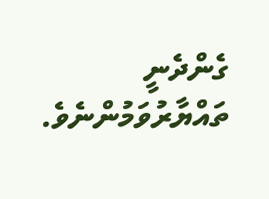ގެންދެނީ ތައްޔާރުވަމުންނެވެ.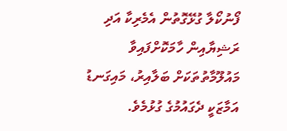ފޯނުކޯލާ ގުޅޭގޮތުން އެމެރިކާ އަދި ރަޝިޔާއިން ހާމަކޮށްފައިވާ މައުލޫމާތުތަކަށް ބަލާއިރު، މައިގަނޑު އަމާޒަކީ ދެގައުމުގެ ގުޅުމެވެ.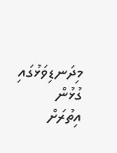މިދަނޑިވަޅުގައި ގުޅުން އިތުރަށް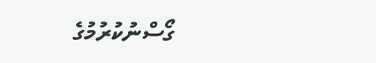ގޯސްނުކުރުމުގެ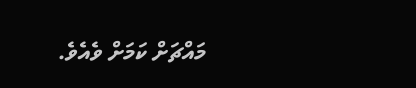މައްޗަށް ކަމަށް ވެއެވެ.